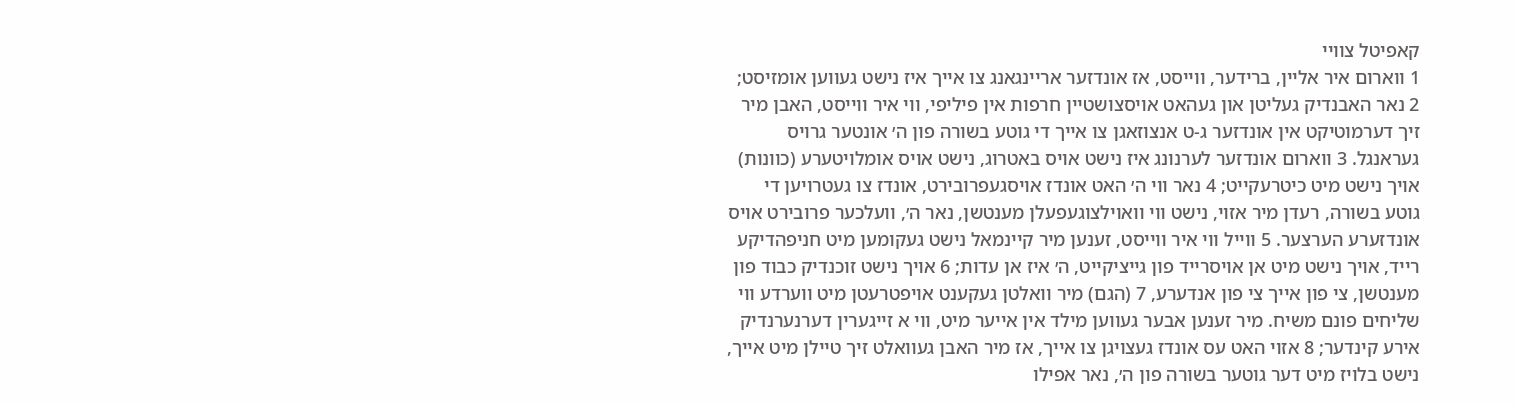קאפיטל צוויי
1 ווארום איר אליין, ברידער, ווייסט, אז אונדזער אריינגאנג צו אייך איז נישט געווען אומזיסט; 2 נאר האבנדיק געליטן און געהאט אויסצושטיין חרפות אין פיליפי, ווי איר ווייסט, האבן מיר זיך דערמוטיקט אין אונדזער ג‑ט אנצוזאגן צו אייך די גוטע בשורה פון ה׳ אונטער גרויס געראנגל. 3 ווארום אונדזער לערנונג איז נישט אויס באטרוג, נישט אויס אומלויטערע (כוונות) אויך נישט מיט כיטרעקייט; 4 נאר ווי ה׳ האט אונדז אויסגעפרובירט, אונדז צו געטרויען די גוטע בשורה, רעדן מיר אזוי, נישט ווי וואוילצוגעפעלן מענטשן, נאר ה׳, וועלכער פרובירט אויס אונדזערע הערצער. 5 ווייל ווי איר ווייסט, זענען מיר קיינמאל נישט געקומען מיט חניפהדיקע רייד, אויך נישט מיט אן אויסרייד פון גייציקייט, ה׳ איז אן עדות; 6 אויך נישט זוכנדיק כבוד פון מענטשן, צי פון אייך צי פון אנדערע, 7 (הגם) מיר וואלטן געקענט אויפטרעטן מיט ווערדע ווי שליחים פונם משיח. מיר זענען אבער געווען מילד אין אייער מיט, ווי א זייגערין דערנערנדיק אירע קינדער; 8 אזוי האט עס אונדז געצויגן צו אייך, אז מיר האבן געוואלט זיך טיילן מיט אייך, נישט בלויז מיט דער גוטער בשורה פון ה׳, נאר אפילו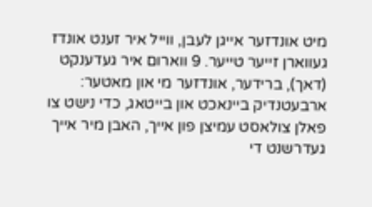מיט אונדזער אייגן לעבן, ווייל איר זענט אונדז געווארן זייער טייער. 9 ווארום איר געדענקט (דאך), ברידער, אונדזער מי און מאטער: ארבעטנדיק ביינאכט און בייטאג, כדי נישט צו פאלן צולאסט עמיצן פון אייך, האבן מיר אייך געדרשנט די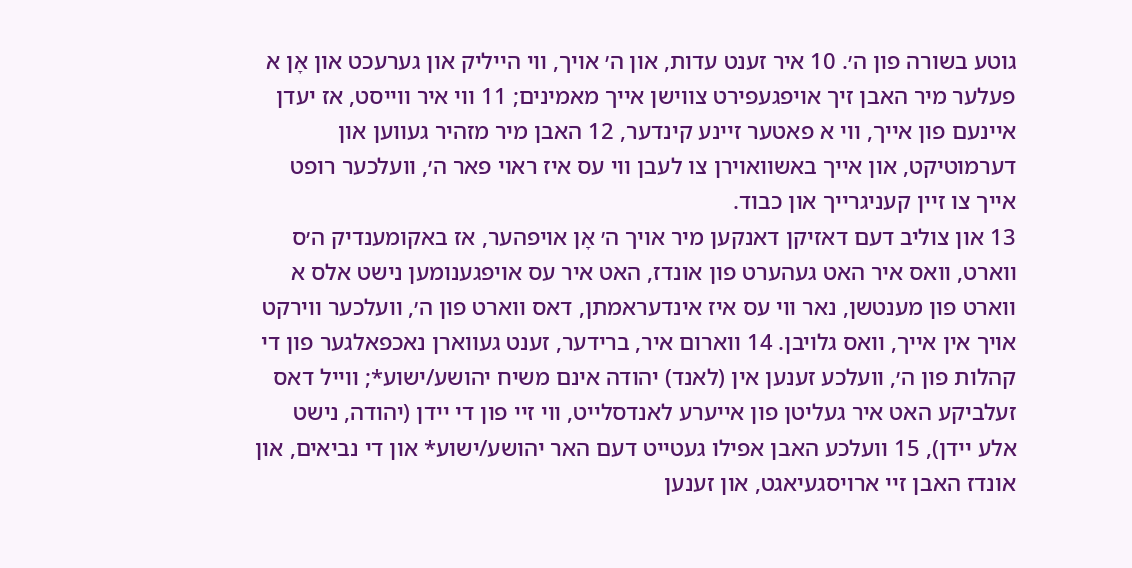גוטע בשורה פון ה׳. 10 איר זענט עדות, און ה׳ אויך, ווי הייליק און גערעכט און אָן א פעלער מיר האבן זיך אויפגעפירט צווישן אייך מאמינים; 11 ווי איר ווייסט, אז יעדן איינעם פון אייך, ווי א פאטער זיינע קינדער, 12 האבן מיר מזהיר געווען און דערמוטיקט, און אייך באשוואוירן צו לעבן ווי עס איז ראוי פאר ה׳, וועלכער רופט אייך צו זיין קעניגרייך און כבוד.
13 און צוליב דעם דאזיקן דאנקען מיר אויך ה׳ אָן אויפהער, אז באקומענדיק ה׳ס ווארט, וואס איר האט געהערט פון אונדז, האט איר עס אויפגענומען נישט אלס א ווארט פון מענטשן, נאר ווי עס איז אינדעראמתן, דאס ווארט פון ה׳, וועלכער ווירקט אויך אין אייך, וואס גלויבן. 14 ווארום איר, ברידער, זענט געווארן נאכפאלגער פון די קהלות פון ה׳, וועלכע זענען אין (לאנד) יהודה אינם משיח יהושע/ישוע*; ווייל דאס זעלביקע האט איר געליטן פון אייערע לאנדסלייט, ווי זיי פון די יידן (יהודה, נישט אלע יידן), 15 וועלכע האבן אפילו געטייט דעם האר יהושע/ישוע* און די נביאים, און אונדז האבן זיי ארויסגעיאגט, און זענען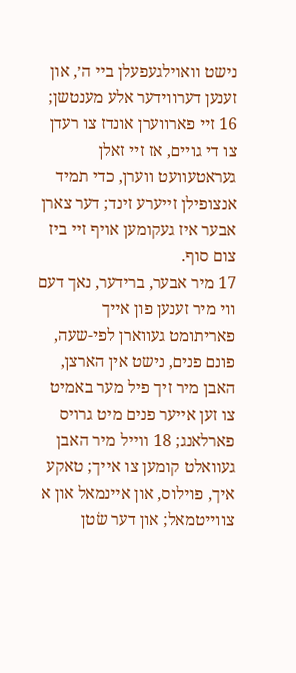נישט וואוילגעפעלן ביי ה׳, און זענען דערווידער אלע מענטשן; 16 זיי פארווערן אונדז צו רעדן צו די גויים, אז זיי זאלן געראטעוועט ווערן, כדי תמיד אנצופילן זייערע זינד; דער צארן אבער איז געקומען אויף זיי ביז צום סוף.
17 מיר אבער, ברידער, נאך דעם ווי מיר זענען פון אייך פאריתומט געווארן לפי-שעה, פונם פנים, נישט אין הארצן, האבן מיר זיך פיל מער באמיט צו זען אייער פנים מיט גרויס פארלאנג; 18 ווייל מיר האבן געוואלט קומען צו אייך; טאקע איך, פוילוס, און איינמאל און א צווייטמאל; און דער שׂטן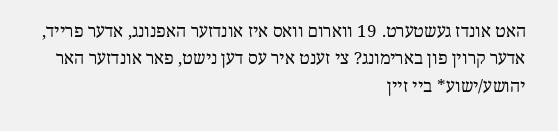האט אונדז געשטערט. 19 ווארום וואס איז אונדזער האפנונג, אדער פרייד, אדער קרוין פון בארימונג? צי זענט איר עס דען נישט, פאר אונדזער האר יהושע/ישוע* ביי זיין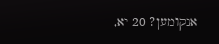אנקומען? 20 יא,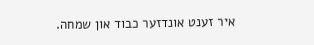איר זענט אונדזער כבוד און שמחה.